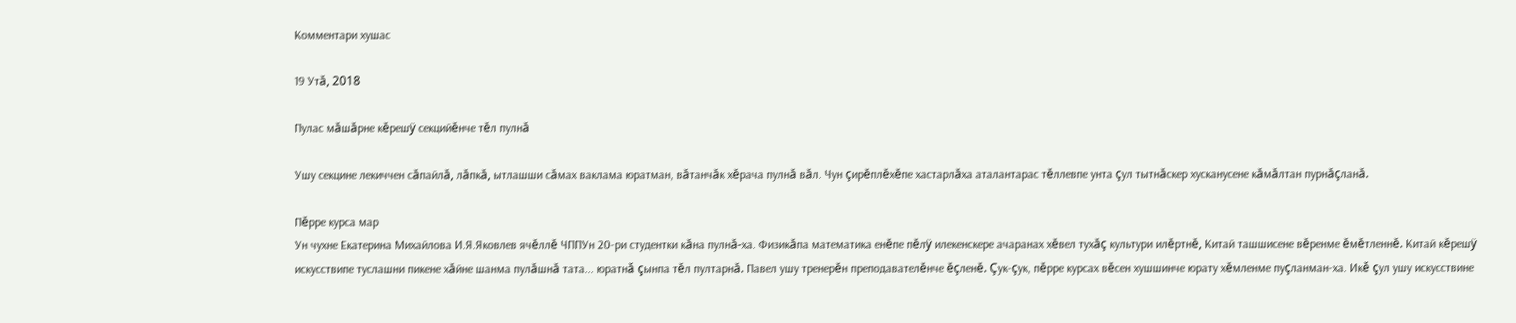Комментари хушас

19 Утă, 2018

Пулас мăшăрне кĕрешÿ секцийĕнче тĕл пулнă

Ушу секцине лекиччен сăпайлă, лăпкă, ытлашши сăмах ваклама юратман, вăтанчăк хĕрача пулнă вăл. Чун çирĕплĕхĕпе хастарлăха аталантарас тĕллевпе унта çул тытнăскер хусканусене кăмăлтан пурнăçланă.

Пĕрре курса мар
Ун чухне Екатерина Михайлова И.Я.Яковлев ячĕллĕ ЧППУн 20-ри студентки кăна пулнă-ха. Физикăпа математика енĕпе пĕлÿ илекенскере ачаранах хĕвел тухăç культури илĕртнĕ, Китай ташшисене вĕренме ĕмĕтленнĕ. Китай кĕрешÿ искусствипе туслашни пикене хăйне шанма пулăшнă тата... юратнă çынпа тĕл пултарнă. Павел ушу тренерĕн преподавателĕнче ĕçленĕ. Çук-çук, пĕрре курсах вĕсен хушшинче юрату хĕмленме пуçланман-ха. Икĕ çул ушу искусствине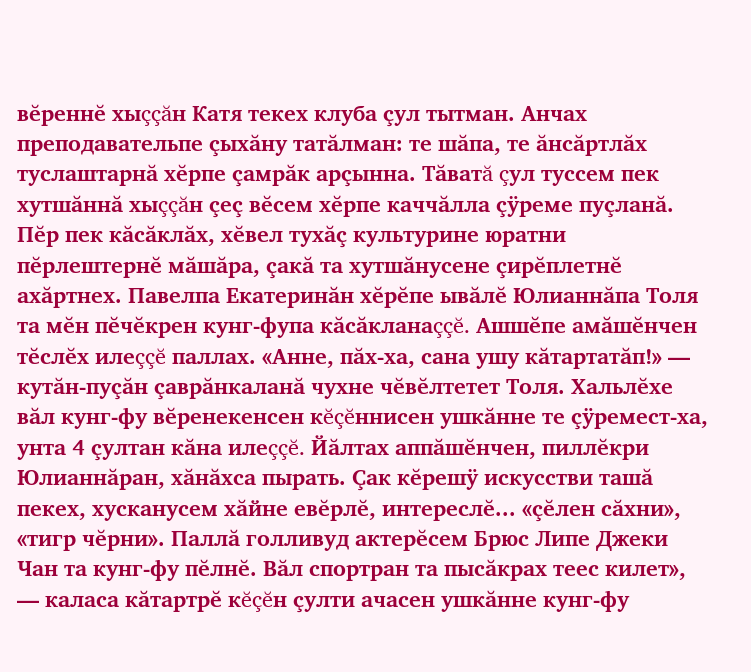вĕреннĕ хыççăн Катя текех клуба çул тытман. Анчах преподавательпе çыхăну татăлман: те шăпа, те ăнсăртлăх туслаштарнă хĕрпе çамрăк арçынна. Тăватă çул туссем пек хутшăннă хыççăн çеç вĕсем хĕрпе каччăлла çÿреме пуçланă. Пĕр пек кăсăклăх, хĕвел тухăç культурине юратни пĕрлештернĕ мăшăра, çакă та хутшăнусене çирĕплетнĕ ахăртнех. Павелпа Екатеринăн хĕрĕпе ывăлĕ Юлианнăпа Толя та мĕн пĕчĕкрен кунг-фупа кăсăкланаççĕ. Ашшĕпе амăшĕнчен тĕслĕх илеççĕ паллах. «Анне, пăх-ха, сана ушу кăтартатăп!» — кутăн-пуçăн çаврăнкаланă чухне чĕвĕлтетет Толя. Хальлĕхе вăл кунг-фу вĕренекенсен кĕçĕннисен ушкăнне те çÿремест-ха, унта 4 çултан кăна илеççĕ. Йăлтах аппăшĕнчен, пиллĕкри Юлианнăран, хăнăхса пырать. Çак кĕрешÿ искусстви ташă пекех, хусканусем хăйне евĕрлĕ, интереслĕ... «çĕлен сăхни», «тигр чĕрни». Паллă голливуд актерĕсем Брюс Липе Джеки Чан та кунг-фу пĕлнĕ. Вăл спортран та пысăкрах теес килет», — каласа кăтартрĕ кĕçĕн çулти ачасен ушкăнне кунг-фу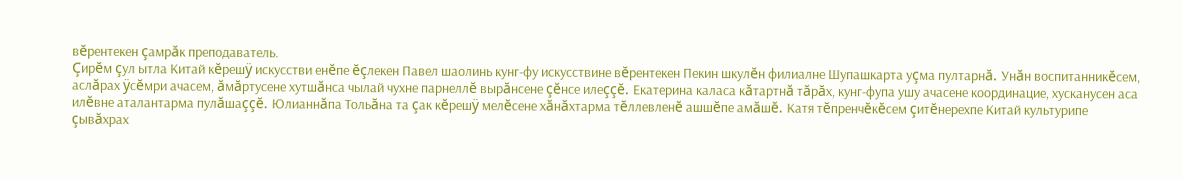вĕрентекен çамрăк преподаватель.
Çирĕм çул ытла Китай кĕрешÿ искусстви енĕпе ĕçлекен Павел шаолинь кунг-фу искусствине вĕрентекен Пекин шкулĕн филиалне Шупашкарта уçма пултарнă. Унăн воспитанникĕсем, аслăрах ÿсĕмри ачасем, ăмăртусене хутшăнса чылай чухне парнеллĕ вырăнсене çĕнсе илеççĕ. Екатерина каласа кăтартнă тăрăх, кунг-фупа ушу ачасене координацие, хусканусен аса илĕвне аталантарма пулăшаççĕ. Юлианнăпа Тольăна та çак кĕрешÿ мелĕсене хăнăхтарма тĕллевленĕ ашшĕпе амăшĕ. Катя тĕпренчĕкĕсем çитĕнерехпе Китай культурипе çывăхрах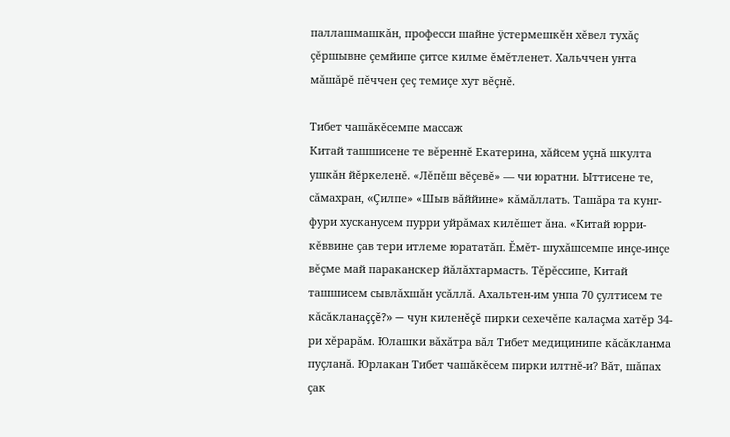паллашмашкăн, професси шайне ÿстермешкĕн хĕвел тухăç çĕршывне çемйипе çитсе килме ĕмĕтленет. Хальччен унта мăшăрĕ пĕччен çеç темиçе хут вĕçнĕ.

Тибет чашăкĕсемпе массаж
Китай ташшисене те вĕреннĕ Екатерина, хăйсем уçнă шкулта ушкăн йĕркеленĕ. «Лĕпĕш вĕçевĕ» — чи юратни. Ыттисене те, сăмахран, «Çилпе» «Шыв вăййине» кăмăллать. Ташăра та кунг-фури хусканусем пурри уйрăмах килĕшет ăна. «Китай юрри-кĕввине çав тери итлеме юрататăп. Ĕмĕт- шухăшсемпе инçе-инçе вĕçме май параканскер йăлăхтармасть. Тĕрĕссипе, Китай ташшисем сывлăхшăн усăллă. Ахальтен-им унпа 70 çултисем те кăсăкланаççĕ?» — чун киленĕçĕ пирки сехечĕпе калаçма хатĕр 34-ри хĕрарăм. Юлашки вăхăтра вăл Тибет медицинипе кăсăкланма пуçланă. Юрлакан Тибет чашăкĕсем пирки илтнĕ-и? Вăт, шăпах çак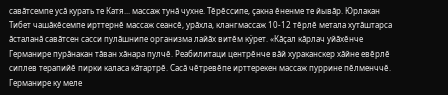савăтсемпе усă курать те Катя... массаж тунă чухне. Тĕрĕссипе, çакна ĕненме те йывăр. Юрлакан Тибет чашăкĕсемпе ирттернĕ массаж сеансĕ, урăхла, клангмассаж 10-12 тĕрлĕ метала хутăштарса ăсталанă савăтсен сасси пулăшнипе организма лайăх витĕм кÿрет. «Кăçал кăрлач уйăхĕнче Германире пурăнакан тăван хăнара пулчĕ. Реабилитаци центрĕнче вăй хураканскер хăйне евĕрлĕ сиплев терапийĕ пирки каласа кăтартрĕ. Сасă чĕтревĕпе ирттерекен массаж пуррине пĕлменччĕ. Германире ку меле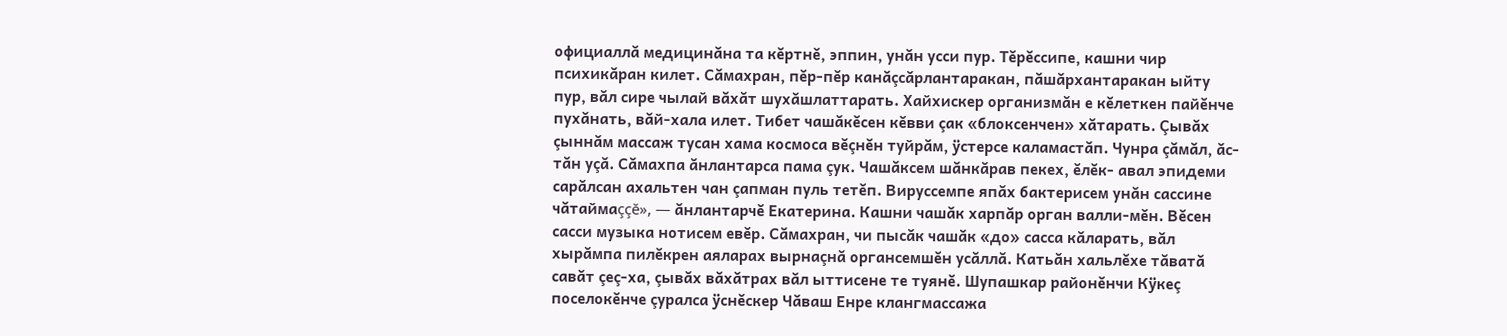официаллă медицинăна та кĕртнĕ, эппин, унăн усси пур. Тĕрĕссипе, кашни чир психикăран килет. Сăмахран, пĕр-пĕр канăçсăрлантаракан, пăшăрхантаракан ыйту пур, вăл сире чылай вăхăт шухăшлаттарать. Хайхискер организмăн е кĕлеткен пайĕнче пухăнать, вăй-хала илет. Тибет чашăкĕсен кĕвви çак «блоксенчен» хăтарать. Çывăх çыннăм массаж тусан хама космоса вĕçнĕн туйрăм, ÿстерсе каламастăп. Чунра çăмăл, ăс-тăн уçă. Сăмахпа ăнлантарса пама çук. Чашăксем шăнкăрав пекех, ĕлĕк- авал эпидеми сарăлсан ахальтен чан çапман пуль тетĕп. Вируссемпе япăх бактерисем унăн сассине чăтаймаççĕ», — ăнлантарчĕ Екатерина. Кашни чашăк харпăр орган валли-мĕн. Вĕсен сасси музыка нотисем евĕр. Сăмахран, чи пысăк чашăк «до» сасса кăларать, вăл хырăмпа пилĕкрен аяларах вырнаçнă органсемшĕн усăллă. Катьăн хальлĕхе тăватă савăт çеç-ха, çывăх вăхăтрах вăл ыттисене те туянĕ. Шупашкар районĕнчи Кÿкеç поселокĕнче çуралса ÿснĕскер Чăваш Енре клангмассажа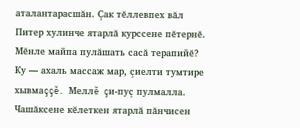аталантарасшăн. Çак тĕллевпех вăл Питер хулинче ятарлă курссене пĕтернĕ. Мĕнле майпа пулăшать сасă терапийĕ? Ку — ахаль массаж мар, çиелти тумтире хывмаççĕ. Меллĕ çи-пуç пулмалла. Чашăксене кĕлеткен ятарлă пăнчисен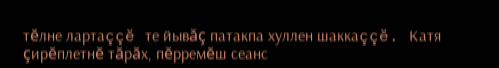тĕлне лартаççĕ те йывăç патакпа хуллен шаккаççĕ. Катя çирĕплетнĕ тăрăх, пĕрремĕш сеанс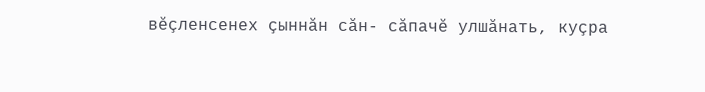вĕçленсенех çыннăн сăн- сăпачĕ улшăнать, куçра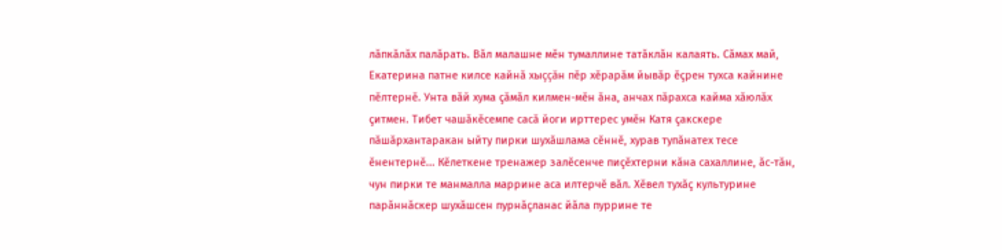лăпкăлăх палăрать. Вăл малашне мĕн тумаллине татăклăн калаять. Сăмах май, Екатерина патне килсе кайнă хыççăн пĕр хĕрарăм йывăр ĕçрен тухса кайнине пĕлтернĕ. Унта вăй хума çăмăл килмен-мĕн ăна, анчах пăрахса кайма хăюлăх çитмен. Тибет чашăкĕсемпе сасă йоги ирттерес умĕн Катя çакскере пăшăрхантаракан ыйту пирки шухăшлама сĕннĕ, хурав тупăнатех тесе ĕнентернĕ... Кĕлеткене тренажер залĕсенче пиçĕхтерни кăна сахаллине, ăс-тăн, чун пирки те манмалла маррине аса илтерчĕ вăл. Хĕвел тухăç культурине парăннăскер шухăшсен пурнăçланас йăла пуррине те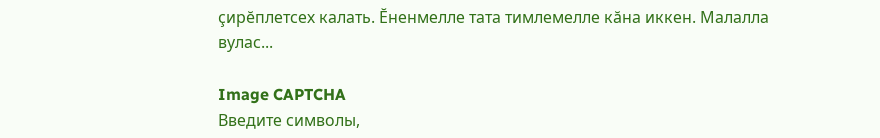çирĕплетсех калать. Ĕненмелле тата тимлемелле кăна иккен. Малалла вулас...

Image CAPTCHA
Введите символы,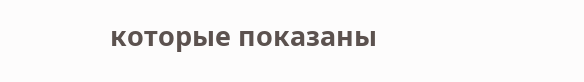которые показаны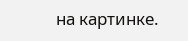на картинке.